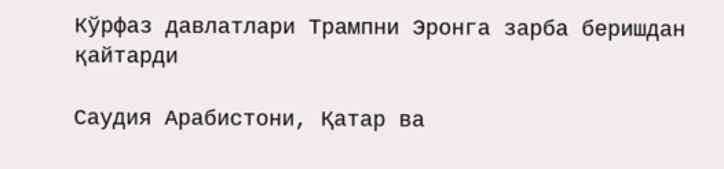Кўрфаз давлатлари Трампни Эронга зарба беришдан қайтарди

Саудия Арабистони, Қатар ва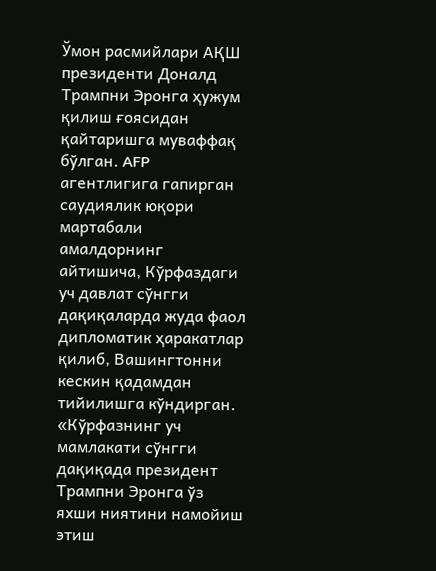Ўмон расмийлари АҚШ президенти Доналд Трампни Эронга ҳужум қилиш ғоясидан қайтаришга муваффақ бўлган. AFP агентлигига гапирган саудиялик юқори мартабали амалдорнинг айтишича, Кўрфаздаги уч давлат сўнгги дақиқаларда жуда фаол дипломатик ҳаракатлар қилиб, Вашингтонни кескин қадамдан тийилишга кўндирган.
«Кўрфазнинг уч мамлакати сўнгги дақиқада президент Трампни Эронга ўз яхши ниятини намойиш этиш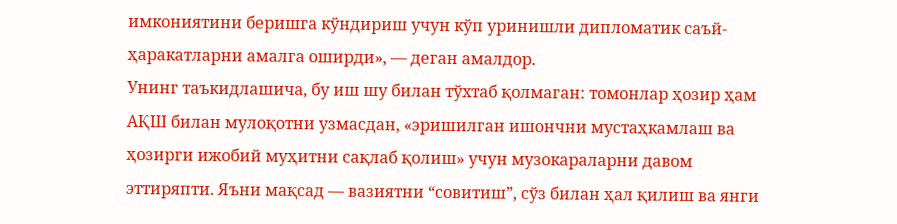имкониятини беришга кўндириш учун кўп уринишли дипломатик саъй-ҳаракатларни амалга оширди», — деган амалдор.
Унинг таъкидлашича, бу иш шу билан тўхтаб қолмаган: томонлар ҳозир ҳам АҚШ билан мулоқотни узмасдан, «эришилган ишончни мустаҳкамлаш ва ҳозирги ижобий муҳитни сақлаб қолиш» учун музокараларни давом эттиряпти. Яъни мақсад — вазиятни “совитиш”, сўз билан ҳал қилиш ва янги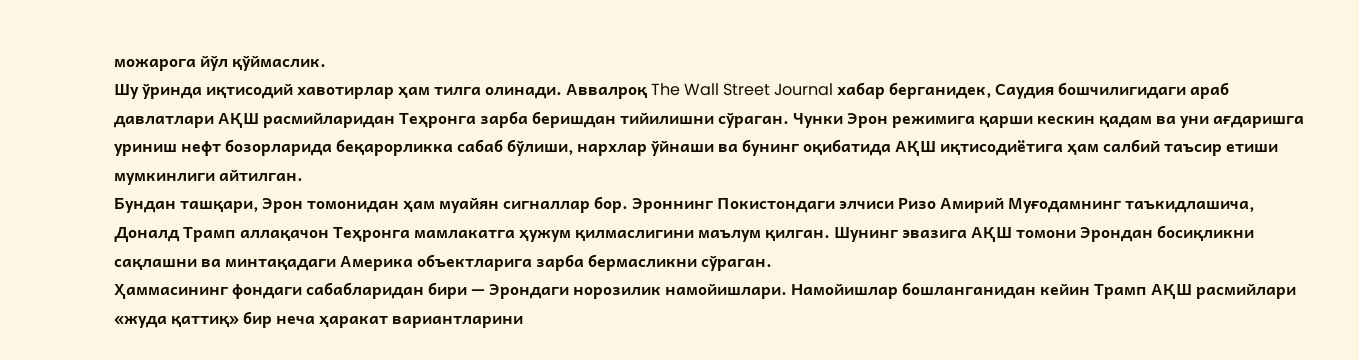можарога йўл қўймаслик.
Шу ўринда иқтисодий хавотирлар ҳам тилга олинади. Аввалроқ The Wall Street Journal хабар берганидек, Саудия бошчилигидаги араб давлатлари АҚШ расмийларидан Теҳронга зарба беришдан тийилишни сўраган. Чунки Эрон режимига қарши кескин қадам ва уни ағдаришга уриниш нефт бозорларида беқарорликка сабаб бўлиши, нархлар ўйнаши ва бунинг оқибатида АҚШ иқтисодиётига ҳам салбий таъсир етиши мумкинлиги айтилган.
Бундан ташқари, Эрон томонидан ҳам муайян сигналлар бор. Эроннинг Покистондаги элчиси Ризо Амирий Муғодамнинг таъкидлашича, Доналд Трамп аллақачон Теҳронга мамлакатга ҳужум қилмаслигини маълум қилган. Шунинг эвазига АҚШ томони Эрондан босиқликни сақлашни ва минтақадаги Америка объектларига зарба бермасликни сўраган.
Ҳаммасининг фондаги сабабларидан бири — Эрондаги норозилик намойишлари. Намойишлар бошланганидан кейин Трамп АҚШ расмийлари «жуда қаттиқ» бир неча ҳаракат вариантларини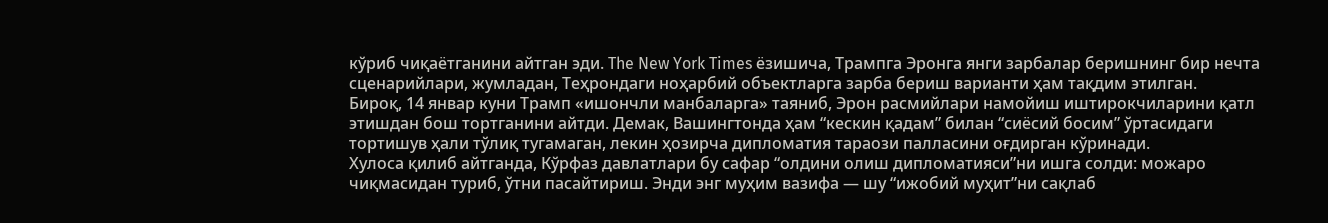кўриб чиқаётганини айтган эди. The New York Times ёзишича, Трампга Эронга янги зарбалар беришнинг бир нечта сценарийлари, жумладан, Теҳрондаги ноҳарбий объектларга зарба бериш варианти ҳам тақдим этилган.
Бироқ, 14 январ куни Трамп «ишончли манбаларга» таяниб, Эрон расмийлари намойиш иштирокчиларини қатл этишдан бош тортганини айтди. Демак, Вашингтонда ҳам “кескин қадам” билан “сиёсий босим” ўртасидаги тортишув ҳали тўлиқ тугамаган, лекин ҳозирча дипломатия тараози палласини оғдирган кўринади.
Хулоса қилиб айтганда, Кўрфаз давлатлари бу сафар “олдини олиш дипломатияси”ни ишга солди: можаро чиқмасидан туриб, ўтни пасайтириш. Энди энг муҳим вазифа — шу “ижобий муҳит”ни сақлаб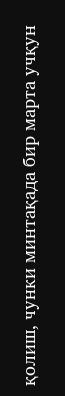қолиш, чунки минтақада бир марта учқун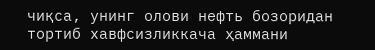чиқса, унинг олови нефть бозоридан тортиб хавфсизликкача ҳаммани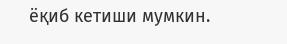ёқиб кетиши мумкин.